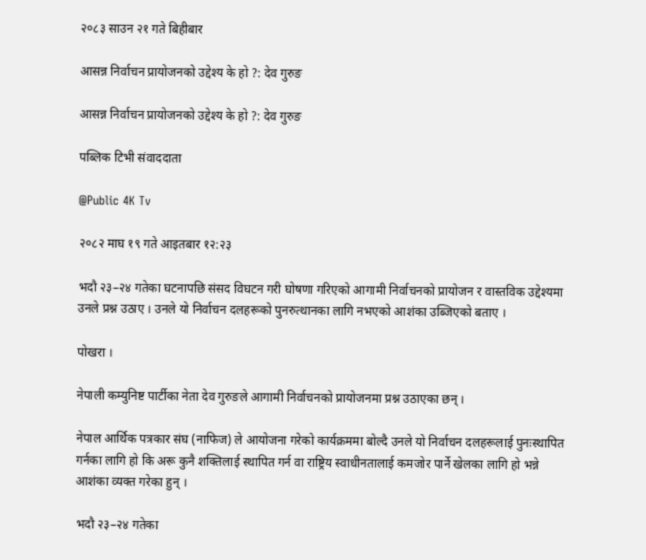२०८३ साउन २१ गते बिहीबार

आसन्न निर्वाचन प्रायोजनको उद्देश्य के हो ?: देव गुरुङ

आसन्न निर्वाचन प्रायोजनको उद्देश्य के हो ?: देव गुरुङ

पब्लिक टिभी संवाददाता

@Public 4K Tv

२०८२ माघ १९ गते आइतबार १२:२३

भदौ २३–२४ गतेका घटनापछि संसद विघटन गरी घोषणा गरिएको आगामी निर्वाचनको प्रायोजन र वास्तविक उद्देश्यमा उनले प्रश्न उठाए । उनले यो निर्वाचन दलहरूको पुनरुत्थानका लागि नभएको आशंका उब्जिएको बताए ।

पोखरा ।

नेपाली कम्युनिष्ट पार्टीका नेता देव गुरुङले आगामी निर्वाचनको प्रायोजनमा प्रश्न उठाएका छन् ।

नेपाल आर्थिक पत्रकार संघ (नाफिज) ले आयोजना गरेको कार्यक्रममा बोल्दै उनले यो निर्वाचन दलहरूलाई पुनःस्थापित गर्नका लागि हो कि अरू कुनै शक्तिलाई स्थापित गर्न वा राष्ट्रिय स्वाधीनतालाई कमजोर पार्ने खेलका लागि हो भन्ने आशंका व्यक्त गरेका हुन् ।

भदौ २३–२४ गतेका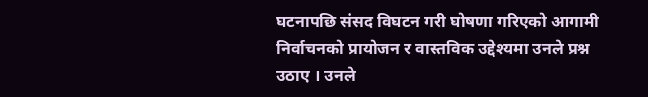घटनापछि संसद विघटन गरी घोषणा गरिएको आगामी निर्वाचनको प्रायोजन र वास्तविक उद्देश्यमा उनले प्रश्न उठाए । उनले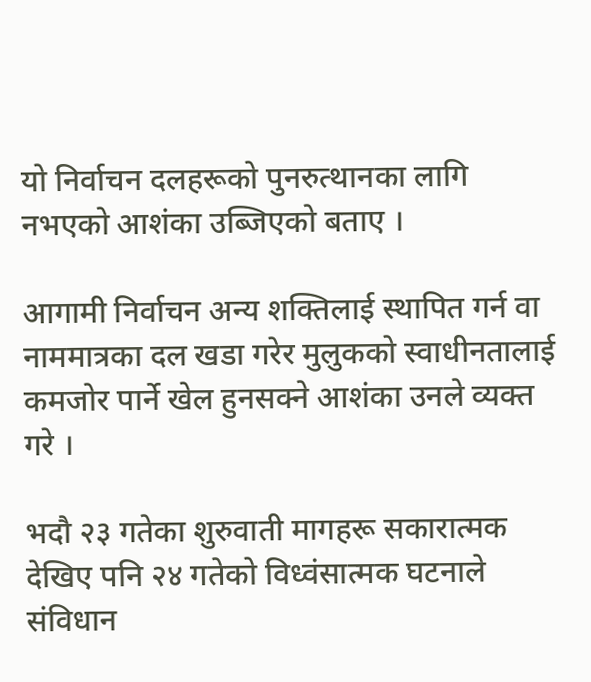यो निर्वाचन दलहरूको पुनरुत्थानका लागि नभएको आशंका उब्जिएको बताए ।

आगामी निर्वाचन अन्य शक्तिलाई स्थापित गर्न वा नाममात्रका दल खडा गरेर मुलुकको स्वाधीनतालाई कमजोर पार्ने खेल हुनसक्ने आशंका उनले व्यक्त गरे ।

भदौ २३ गतेका शुरुवाती मागहरू सकारात्मक देखिए पनि २४ गतेको विध्वंसात्मक घटनाले संविधान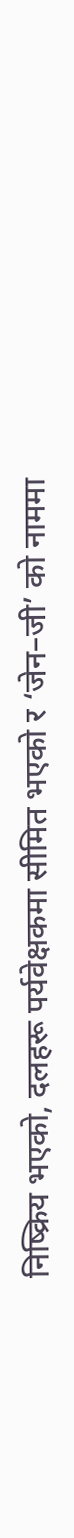निष्क्रिय भएको, दलहरू पर्यवेक्षकमा सीमित भएको र ‘जेन–जी’ को नाममा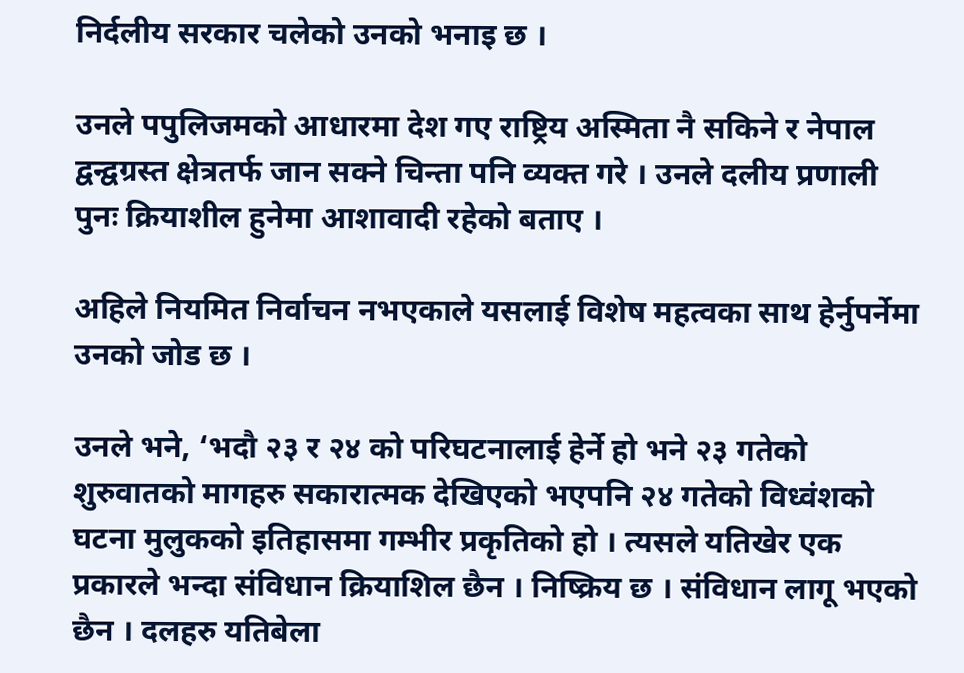निर्दलीय सरकार चलेको उनको भनाइ छ ।

उनले पपुलिजमको आधारमा देश गए राष्ट्रिय अस्मिता नै सकिने र नेपाल द्वन्द्वग्रस्त क्षेत्रतर्फ जान सक्ने चिन्ता पनि व्यक्त गरे । उनले दलीय प्रणाली पुनः क्रियाशील हुनेमा आशावादी रहेको बताए ।

अहिले नियमित निर्वाचन नभएकाले यसलाई विशेष महत्वका साथ हेर्नुपर्नेमा उनको जोड छ ।

उनले भने, ‘भदौ २३ र २४ को परिघटनालाई हेर्ने हो भने २३ गतेको शुरुवातको मागहरु सकारात्मक देखिएको भएपनि २४ गतेको विध्वंशको घटना मुलुकको इतिहासमा गम्भीर प्रकृतिको हो । त्यसले यतिखेर एक प्रकारले भन्दा संविधान क्रियाशिल छैन । निष्क्रिय छ । संविधान लागू भएको छैन । दलहरु यतिबेला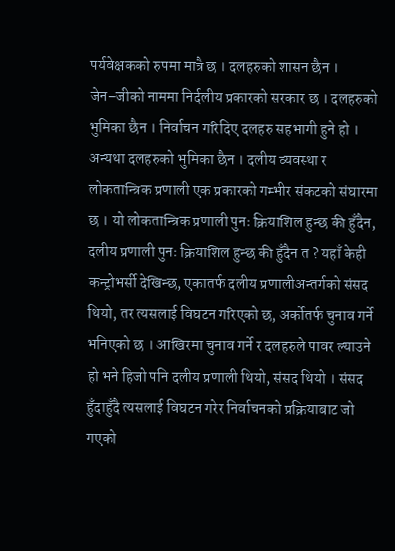पर्यवेक्षकको रुपमा मात्रै छ । दलहरुको शासन छैन । जेन–जीको नाममा निर्दलीय प्रकारको सरकार छ । दलहरुको भुमिका छैन । निर्वाचन गरिदिए दलहरु सहभागी हुने हो । अन्यथा दलहरुको भुमिका छैन । दलीय व्यवस्था र लोकतान्त्रिक प्रणाली एक प्रकारको गम्भीर संकटको संघारमा छ । यो लोकतान्त्रिक प्रणाली पुनः क्रियाशिल हुन्छ की हुँदैन, दलीय प्रणाली पुनः क्रियाशिल हुन्छ की हुँदैन त ? यहाँ केही कन्ट्रोभर्सी देखिन्छ, एकातर्फ दलीय प्रणालीअन्तर्गको संसद थियो, तर त्यसलाई विघटन गरिएको छ, अर्कोतर्फ चुनाव गर्ने भनिएको छ । आखिरमा चुनाव गर्ने र दलहरुले पावर ल्याउने हो भने हिजो पनि दलीय प्रणाली थियो, संसद थियो । संसद हुँदाहुँदै त्यसलाई विघटन गरेर निर्वाचनको प्रक्रियाबाट जो गएको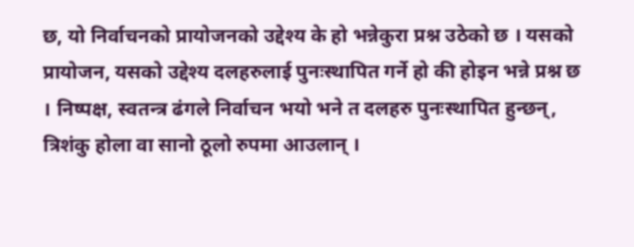छ, यो निर्वाचनको प्रायोजनको उद्देश्य के हो भन्नेकुरा प्रश्न उठेको छ । यसको प्रायोजन, यसको उद्देश्य दलहरुलाई पुनःस्थापित गर्ने हो की होइन भन्ने प्रश्न छ । निष्पक्ष, स्वतन्त्र ढंगले निर्वाचन भयो भने त दलहरु पुनःस्थापित हुन्छन्, त्रिशंकु होला वा सानो ठूलो रुपमा आउलान् ।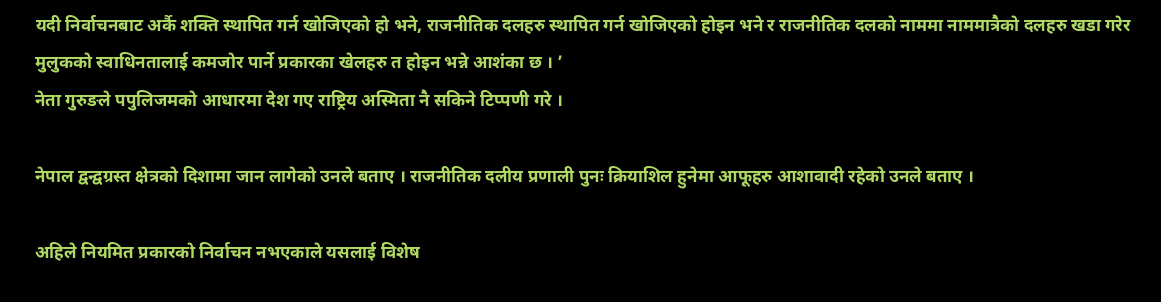यदी निर्वाचनबाट अर्कै शक्ति स्थापित गर्न खोजिएको हो भने, राजनीतिक दलहरु स्थापित गर्न खोजिएको होइन भने र राजनीतिक दलको नाममा नाममात्रैको दलहरु खडा गरेर मुलुकको स्वाधिनतालाई कमजोर पार्ने प्रकारका खेलहरु त होइन भन्ने आशंका छ । ’
नेता गुरुङले पपुलिजमको आधारमा देश गए राष्ट्रिय अस्मिता नै सकिने टिप्पणी गरे ।

नेपाल द्वन्द्वग्रस्त क्षेत्रको दिशामा जान लागेको उनले बताए । राजनीतिक दलीय प्रणाली पुनः क्रियाशिल हुनेमा आफूहरु आशावादी रहेको उनले बताए ।

अहिले नियमित प्रकारको निर्वाचन नभएकाले यसलाई विशेष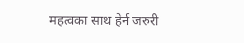महत्वका साथ हेर्न जरुरी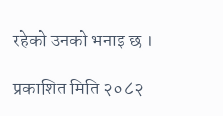रहेको उनको भनाइ छ ।

प्रकाशित मिति २०८२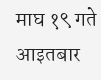माघ १९ गते आइतबार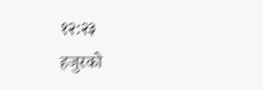१२:२३
हजुरको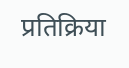प्रतिक्रिया